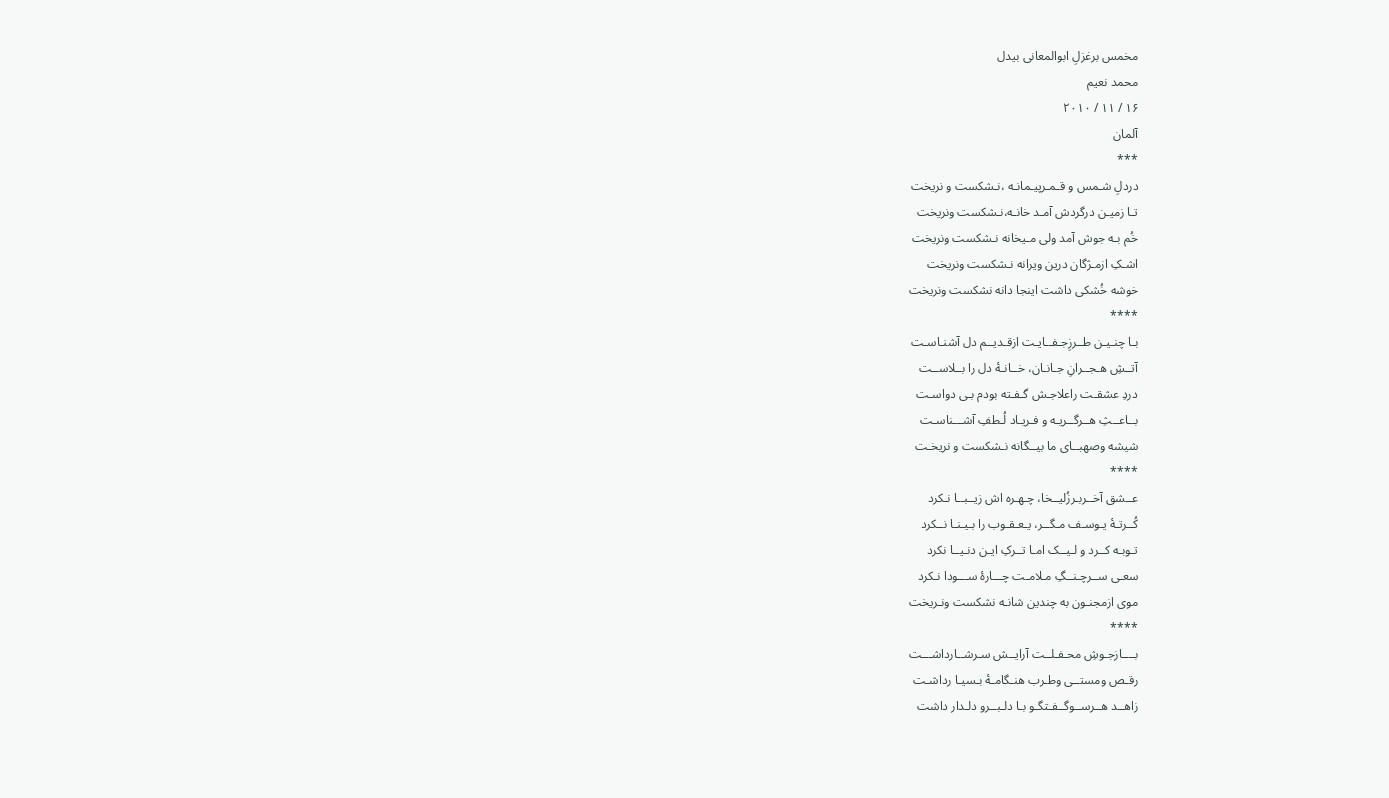مخمس برغزلِ ابوالمعانی بیدل
محمد نعیم
۱۶ / ۱۱ / ۲۰۱۰
آلمان
***
دردلِ شـمس و قـمـرپیـمانـه ،نـشکست و نریخت
تـا زمیـن درگردش آمـد خانـه،نـشکست ونریخت
خُم بـه جوش آمد ولی مـیخانه نـشکست ونریخت
اشـکِ ازمـژگان درین ویرانه نـشکست ونریخت
خوشه خُشکی داشت اینجا دانه نشکست ونریخت
****
بـا چنـیـن طــرزِجـفــایـت ازقـدیــم دل آشنـاسـت
آتــشِ هـجــرانِ جـانـان، خــانـۀ دل را بــلاســت
دردِ عشقـت راعلاجـش گـفـته بودم بـی دواسـت
بــاعــثِ هــرگــریـه و فـریـاد لُـطفِ آشـــناسـت
شیشه وصهبــای ما بیــگانه نـشکست و نریخـت
****
عــشق آخــربـرزُلیــخا، چـهـره اش زیــبــا نـکرد
کُــرتـۀ یـوسـف مـگــر، یـعـقـوب را بـیـنـا نــکرد
تـوبـه کــرد و لـیــک امـا تــرکِ ایـن دنـیــا نکرد
سعـی ســرچـنــگِ مـلامـت چـــارۀ ســـودا نـکرد
موی ازمجنـون به چندین شانـه نشکست ونـریخت
****
بــــازجـوشِ محـفـلــت آرایــش سـرشــارداشـــت
رقـص ومستــی وطـرب هنـگامـۀ بـسیـا رداشـت
زاهــد هــرســوگــفـتگـو بـا دلـبــرو دلـدار داشت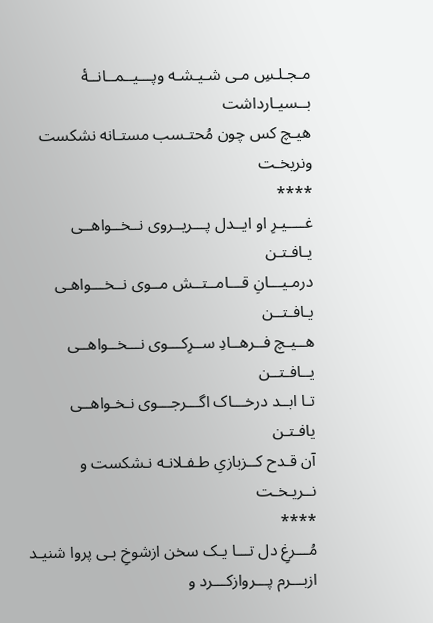مـجـلـسِ مـی شـیـشـه وپـــیــمــانــۀ بــسیـارداشت
هیـچ کس چون مُحتـسب مستـانه نشکست ونریخـت
****
غــــیـرِ او ایــدل پـــریــروی نــخــواهــی یـافـتـن
درمـیـــانِ قـــامــتــش مــوی نــخـــواهـی یـافـتــن
هــیـچ فــرهــادِ ســرِکـــوی نـــخــواهــی یــافـتــن
تـا ابــد درخـــاک اگـــرجـــوی نـخـواهــی یافـتـن
آن قـدح کــزبازیِ طـفـلانـه نـشکست و نــریـخـت
****
مُـــرغِ دل تـــا یـک سخن ازشوخِ بـی پروا شنیـد
ازبـــرم پـــروازکـــرد و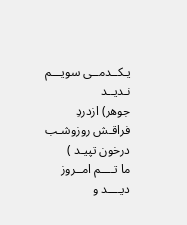یـکــدمــی سویـــم نـدیــد
جوهر) ازدردِ فراقـش روزوشـب درخون تپیـد )
ما تــــم امــروز دیــــد و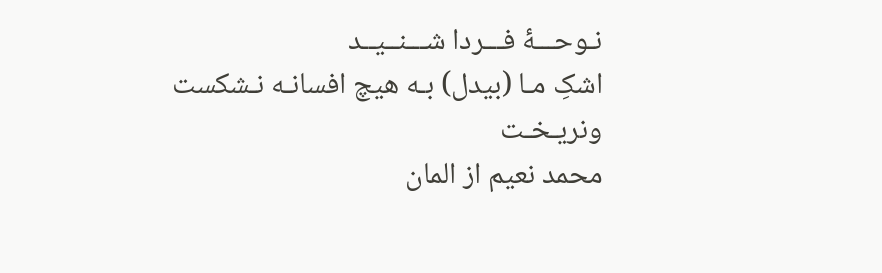نـوحـــۀ فـــردا شـــنــیــد
اشکِ مـا (بیدل) بـه هیچ افسانـه نـشکست ونریـخـت
محمد نعیم از المان